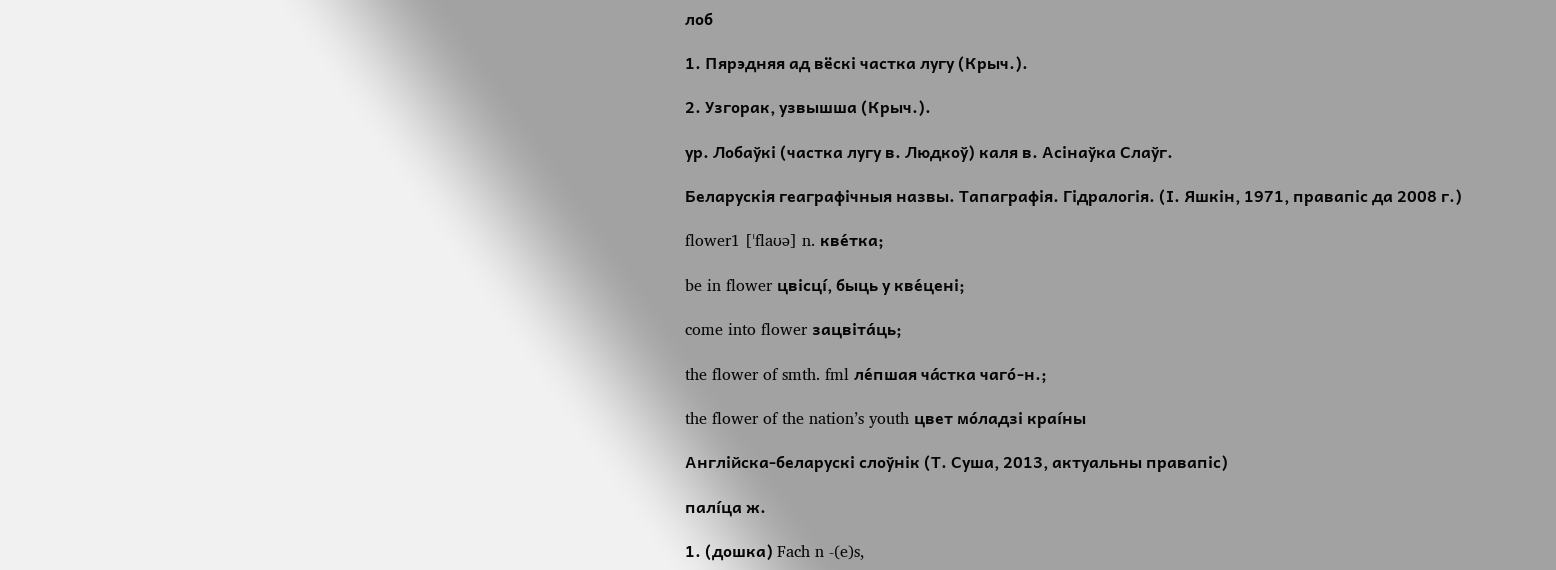лоб

1. Пярэдняя ад вёскі частка лугу (Крыч.).

2. Узгорак, узвышша (Крыч.).

ур. Лобаўкі (частка лугу в. Людкоў) каля в. Асінаўка Слаўг.

Беларускія геаграфічныя назвы. Тапаграфія. Гідралогія. (І. Яшкін, 1971, правапіс да 2008 г.)

flower1 [ˈflaʊə] n. кве́тка;

be in flower цвісці́, быць у кве́цені;

come into flower зацвіта́ць;

the flower of smth. fml ле́пшая ча́стка чаго́-н.;

the flower of the nation’s youth цвет мо́ладзі краі́ны

Англійска-беларускі слоўнік (Т. Суша, 2013, актуальны правапіс)

палі́ца ж.

1. (дошка) Fach n -(e)s,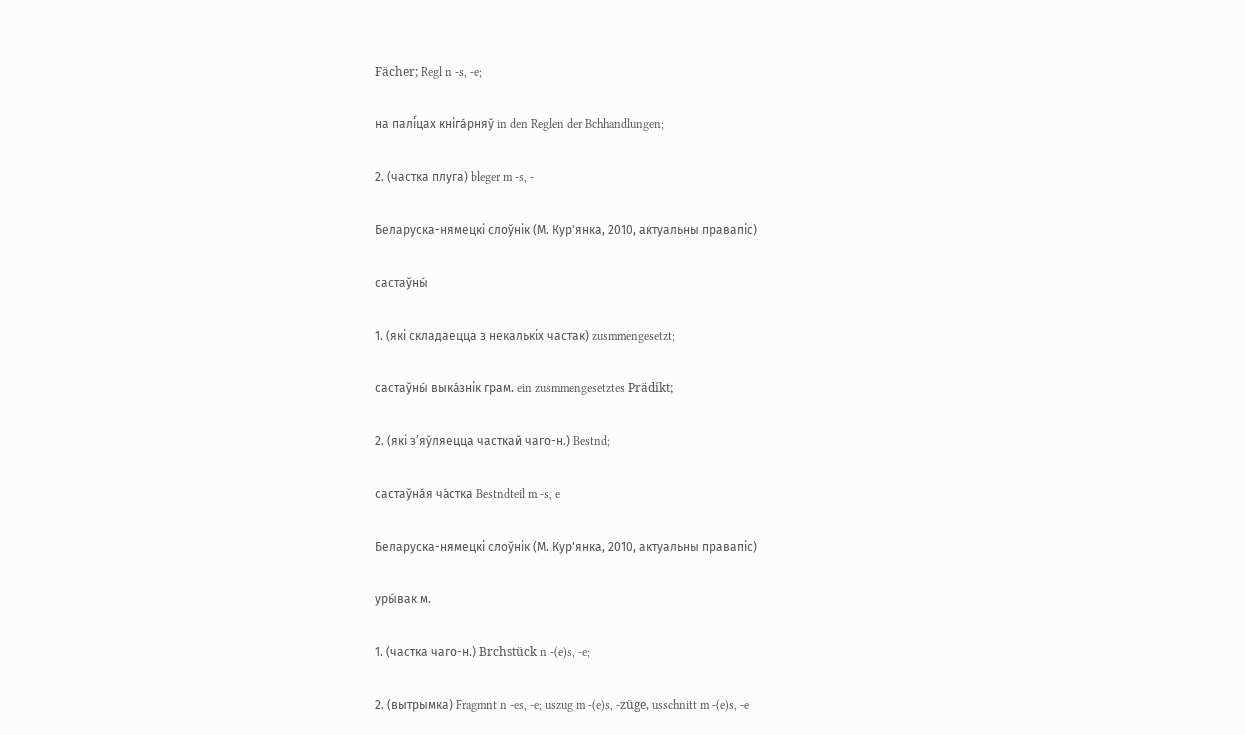Fächer; Regl n -s, -e;

на палі́цах кніга́рняў in den Reglen der Bchhandlungen;

2. (частка плуга) bleger m -s, -

Беларуска-нямецкі слоўнік (М. Кур'янка, 2010, актуальны правапіс)

састаўны́

1. (які складаецца з некалькіх частак) zusmmengesetzt;

састаўны́ выка́знік грам. ein zusmmengesetztes Prädikt;

2. (які з’яўляецца часткай чаго-н.) Bestnd;

састаўна́я ча́стка Bestndteil m -s, e

Беларуска-нямецкі слоўнік (М. Кур'янка, 2010, актуальны правапіс)

уры́вак м.

1. (частка чаго-н.) Brchstück n -(e)s, -e;

2. (вытрымка) Fragmnt n -es, -e; uszug m -(e)s, -züge, usschnitt m -(e)s, -e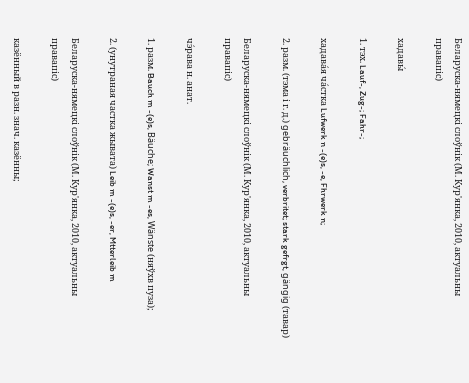Беларуска-нямецкі слоўнік (М. Кур'янка, 2010, актуальны правапіс)

хадавы́

1. тэх. Lauf-, Zug-; Fahr-;

хадава́я ча́стка Lufwerk n -(e)s, -e, Fhrwerk n;

2. разм. (тэма і г. д.) gebräuchlich, verbritet; stark gefrgt, gängig (тавар)

Беларуска-нямецкі слоўнік (М. Кур'янка, 2010, актуальны правапіс)

чэ́рава н. анат.

1. разм. Bauch m -(e)s, Bäuche; Wanst m -es, Wänste (няўхв пуза);

2. (унутраная частка жывата) Leib m -(e)s, -er, Mtterleib m

Беларуска-нямецкі слоўнік (М. Кур'янка, 2010, актуальны правапіс)

казённый в разн. знач. казённы;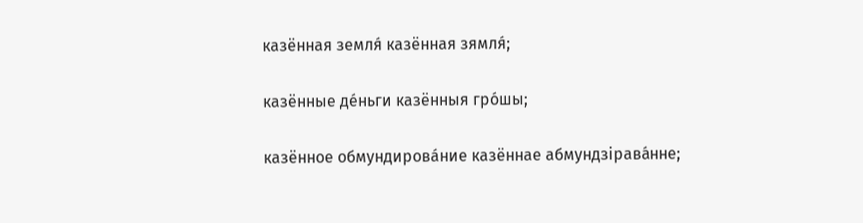казённая земля́ казённая зямля́;

казённые де́ньги казённыя гро́шы;

казённое обмундирова́ние казённае абмундзірава́нне;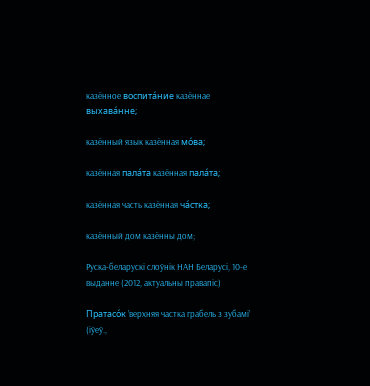казённое воспита́ние казённае выхава́нне;

казённый язык казённая мо́ва;

казённая пала́та казённая пала́та;

казённая часть казённая ча́стка;

казённый дом казённы дом;

Руска-беларускі слоўнік НАН Беларусі, 10-е выданне (2012, актуальны правапіс)

Пратасо́к ’верхняя частка грабель з зубамі’ (іўеў.,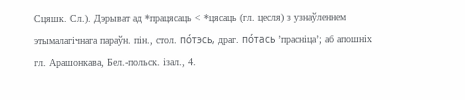Сцяшк. Сл.). Дэрыват ад *працясаць < *цясаць (гл. цесля) з узнаўленнем этымалагічнага параўн. пін., стол. по́тэсь, драг. по́тась ’прасніца’; аб апошніх гл. Арашонкава, Бел.-польск. ізал., 4.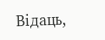Відаць,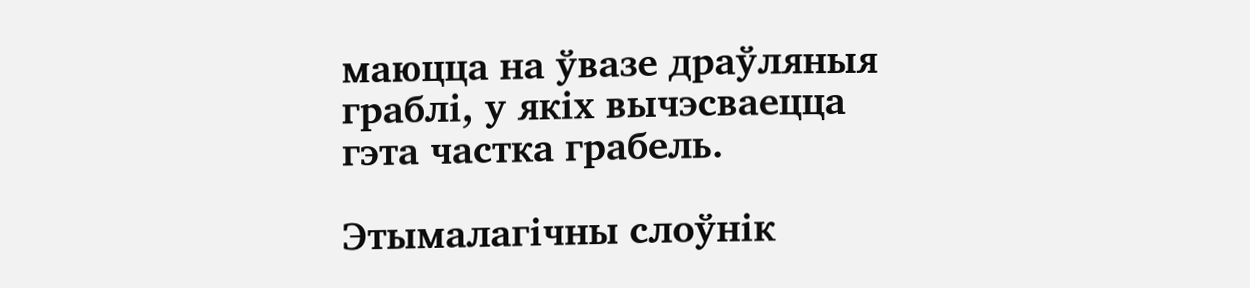маюцца на ўвазе драўляныя граблі, у якіх вычэсваецца гэта частка грабель.

Этымалагічны слоўнік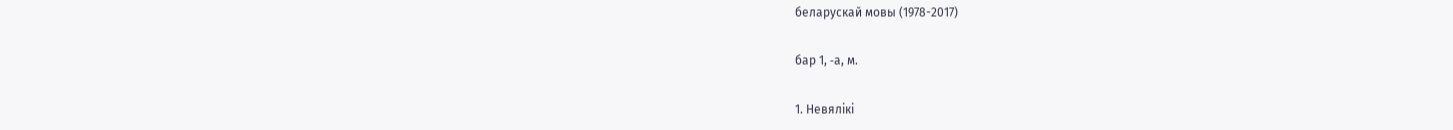беларускай мовы (1978-2017)

бар 1, ‑а, м.

1. Невялікі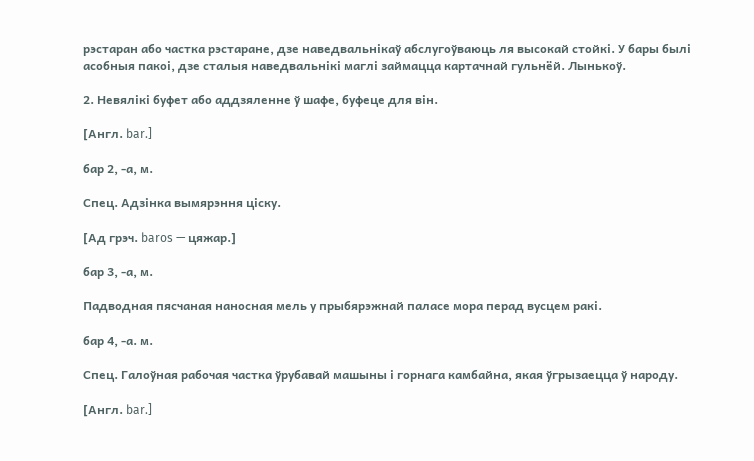рэстаран або частка рэстаране, дзе наведвальнікаў абслугоўваюць ля высокай стойкі. У бары былі асобныя пакоі, дзе сталыя наведвальнікі маглі займацца картачнай гульнёй. Лынькоў.

2. Невялікі буфет або аддзяленне ў шафе, буфеце для він.

[Англ. bar.]

бар 2, ‑а, м.

Спец. Адзінка вымярэння ціску.

[Ад грэч. baros — цяжар.]

бар 3, ‑а, м.

Падводная пясчаная наносная мель у прыбярэжнай паласе мора перад вусцем ракі.

бар 4, ‑а. м.

Спец. Галоўная рабочая частка ўрубавай машыны і горнага камбайна, якая ўгрызаецца ў народу.

[Англ. bar.]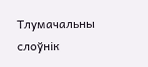Тлумачальны слоўнік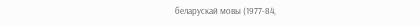беларускай мовы (1977-84,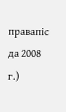правапіс да 2008 г.)